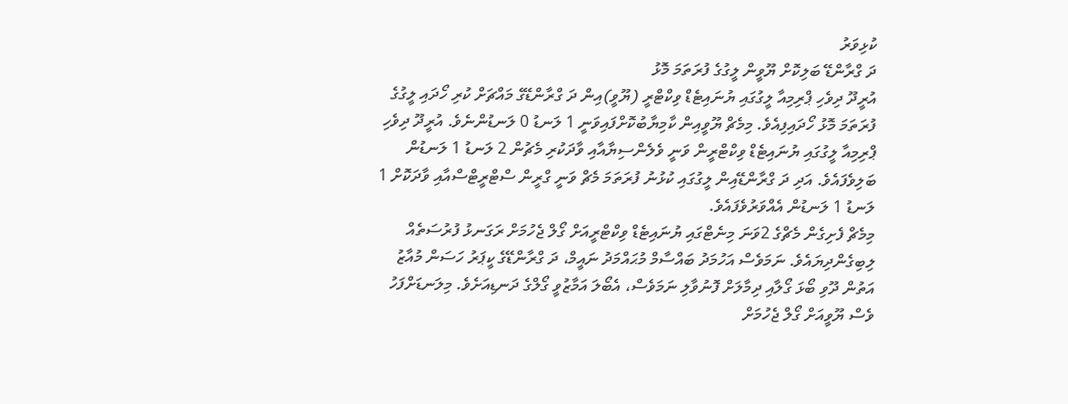ކުޅިވަރު
ދަ ގްރާންޑޭ ބަލިކޮށް ޔޫވީން ލީގުގެ ފުރަތަމަ މޮޅު
އުރީދޫ ދިވެހި ޕްރިމިއާ ލީގުގައި ޔުނައިޓެޑް ވިކްޓްރީ (ޔޫވީ)އިން ދަ ގްރާންޑޭގެ މައްޗަށް ކުރި ހޯދައި ލީގުގެ ފުރަތަމަ މޮޅު ހޯދައިފިއެވެ. މިމެޗް ޔޫވީއިން ކާމިޔާބުކޮށްފައިވަނީ 1 ލަނޑު 0 ލަނޑުންނެވެ. އުރީދޫ ދިވެހި ޕްރިމިއާ ލީގުގައި ޔުނައިޓެޑް ވިކްޓްރީން ވަނީ ވެލެންސިޔާއާއި ވާދަކުރި މެޗުން 2 ލަނޑު 1 ލަނޑުން ބަލިވެފައެވެ. އަދި ދަ ގްރާންޑޭއިން ލީގުގައި ކުޅުނު ފުރަތަމަ މެޗް ވަނީ ގްރީން ސްޓްރީޓްސްއާއި ވާދަކޮށް 1 ލަނޑު 1 ލަނޑުން އެއްވަރުވެފައެވެ.
މިމެޗް ފެށިގެން މެޗްގެ 2ވަނަ މިނެޓްގައި ޔުނައިޓެޑް ވިކްޓްރީއަށް ގޯލް ޖެހުމަށް ރަގަނޅު ފުރުސަތެއް ލިބިގެންދިޔައެވެ. ނަމަވެސް އަހުމަދު ބައްސާމް މުޙައްމަދު ނައީމް، ދަ ގްރާންޑޭގެ ކީޕަރު ހަސަން މުއާޒު އަތުން ދޫވި ބޯޅަ ގޯލާއި ދިމާލަށް ފޮނުވާލި ނަމަވެސް، އެބޯލަ އަމާޒުވީ ގޯލްގެ ދަނޑިއަށެވެ. މިލަނޑަށްފަހު ވެސް ޔޫވީއަށް ގޯލް ޖެހުމަށް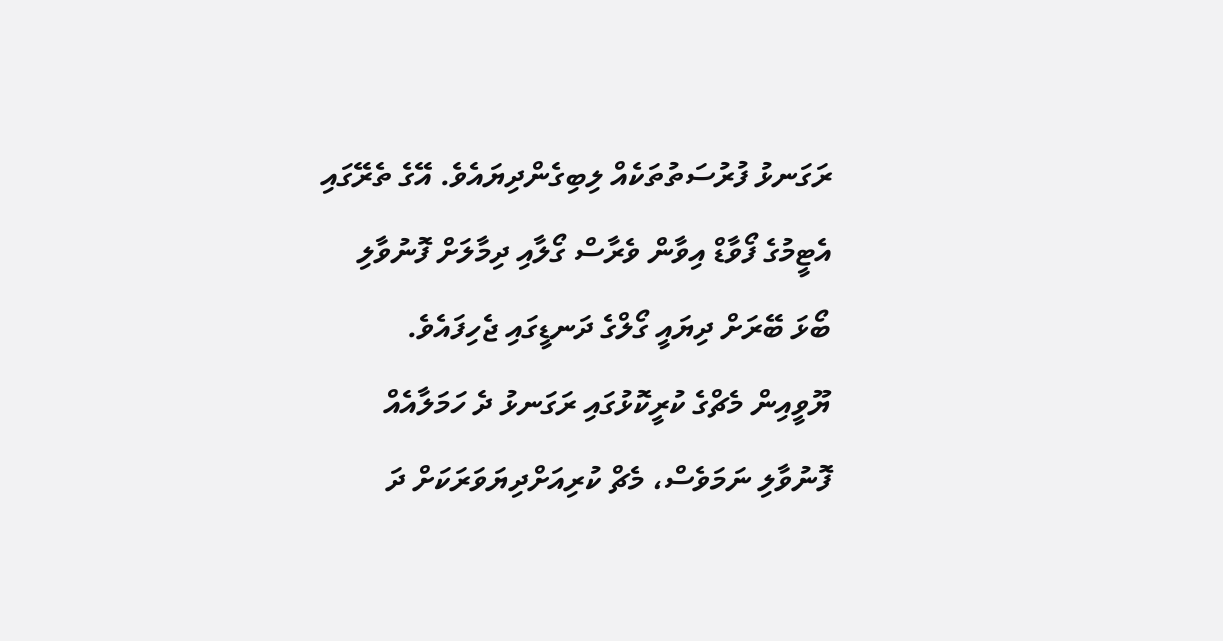ރަގަނޅު ފުރުސަތުތަކެއް ލިބިގެންދިޔައެވެ. އޭގެ ތެރޭގައި އެޓީމުގެ ފޯވާޑް އިވާން ވެރާސް ގޯލާއި ދިމާލަށް ފޮނުވާލި ބޯޅަ ބޭރަށް ދިޔައީ ގޯލްގެ ދަނޑީގައި ޖެހިފައެވެ.
ޔޫވީއިން މެޗްގެ ކުރީކޮޅުގައި ރަގަނޅު ދެ ހަމަލާއެއް ފޮނުވާލި ނަމަވެސް، މެޗް ކުރިއަށްދިޔަވަރަކަށް ދަ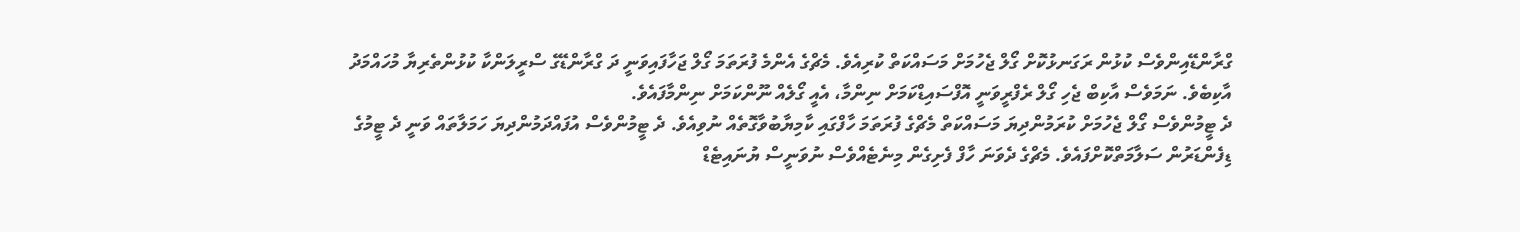ގްރާންޑޭއިންވެސް ކުޅުން ރަގަނޅުކޮށް ގޯލް ޖެހުމަށް މަސައްކަތް ކުރިއެވެ. މެޗްގެ އެންމެ ފުރަތަމަ ގޯލް ޖަހާފައިވަނީ ދަ ގްރާންޑޭގެ ސްރީލަންކާ ކުޅުންތެރިޔާ މުހައްމަދު އާކިބެވެ. ނަމަވެސް އާކިބް ޖެހި ގޯލް ރެފްރީވަނީ އޮފްސައިޑްކަމަށް ނިންމާ، އެއީ ގޯލެއް ނޫންކަމަށް ނިންމާފައެވެ.
ދެ ޓީމުންވެސް ގޯލް ޖެހުމަށް ކުރަމުންދިޔަ މަސައްކަތް މެޗްގެ ފުރަތަމަ ހާފްގައި ކާމިޔާބުވާގޮތެއް ނުވިއެވެ. ދެ ޓީމުންވެސް އުފައްދަމުންދިޔަ ހަމަލާތައް ވަނީ ދެ ޓީމުގެ ޑިފެންޑަރުން ސަލާމަތްކޮށްފައެވެ. މެޗްގެ ދެވަނަ ހާފް ފެށިގެން މިނެޓެއްވެސް ނުވަނީސް ޔުނައިޓެޑް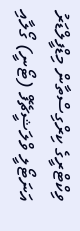ވިކްޓްރީގެ ކިރްގިސްތާން މިޑްފީލްޑަރު އަނަޓޯލީ ވްލަޝީޗޭފް (ޓޯނީ) ގޯލާއި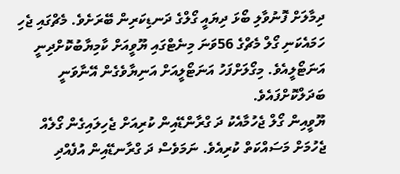ދިމާލަށް ފޮނުވާލި ބޯޅަ ދިޔައީ ގޯލްގެ ދަނޑިކަރިން ބޭރަށެވެ. މެޗްގައި ޖެހި ހަމައެކަނި ގޯލް މެޗްގެ 56ވަނަ މިނެޓްގައި ޔޫވީއަށް ކާމިޔާބުކޮށްދިނީ އަނަޓޯލީއެވެ. މިގޯލަށްފަހު އަނަޓޯލީއަށް އަނިޔާވެގެން އޭނާވަނީ ބަދަލްކޮށްފައެވެ.
ޔޫވީއިން ގޯލް ޖެހުމާއެކު ދަ ގްރާންޑޭއިން ކުރިއަށް ޖެހިލައިގެން ގޯލެއް ޖެހުމަށް މަސައްކަތް ކުރިއެވެ. ނަމަވެސް ދަ ގްރާނޑޭއިން އުފެއްދި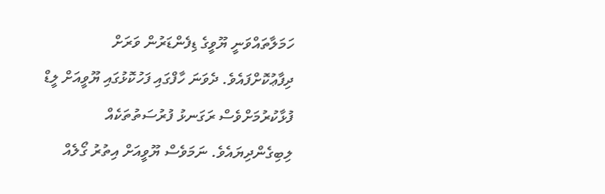ހަމަލާތައްވަނީ ޔޫވީގެ ޑިފެންޑަރުން ވަރަށް ދިފާޢުކޮށްފައެވެ. ދެވަނަ ހާފްގައި ފަހުކޮޅުގައި ޔޫވީއަށް ލީޑް ފުޅާކުރުމަށްވެސް ރަގަނޅު ފުރުސަތުތަކެއް ލިބިގެންދިޔައެވެ. ނަމަވެސް ޔޫވީއަށް އިތުރު ގޯލެއް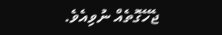ޖެހޭގޮތެއް ނުވިއެވެ.